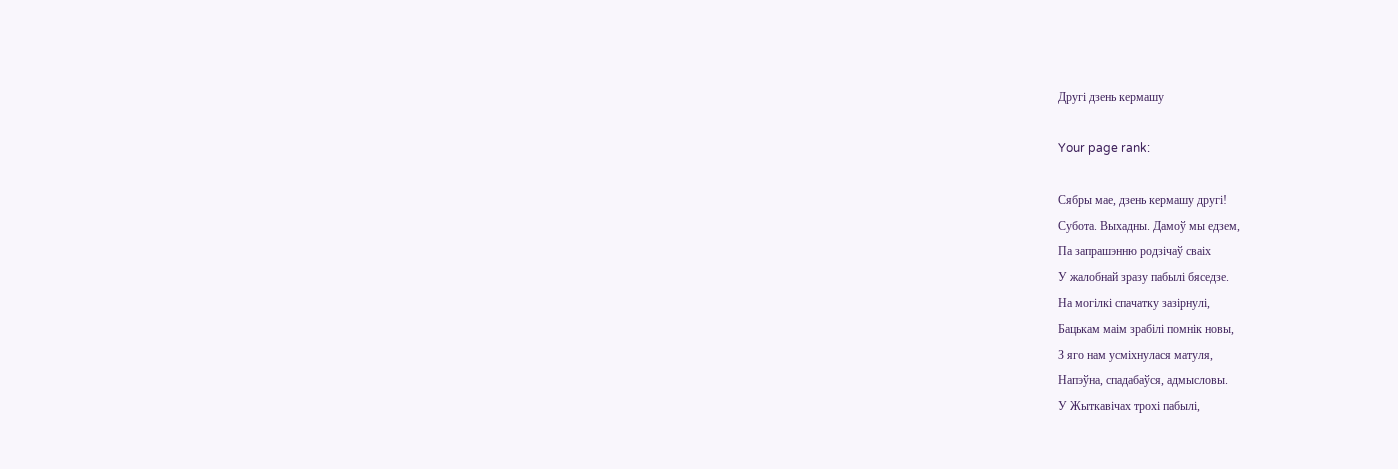Другі дзень кермашу

Your page rank:

Сябры мае, дзень кермашу другі!
Субота. Выхадны. Дамоў мы едзем,
Па запрашэнню родзічаў сваіх
У жалобнай зразу пабылі бяседзе.
На могілкі спачатку зазірнулі,
Бацькам маім зрабілі помнік новы,
З яго нам усміхнулася матуля,
Напэўна, спадабаўся, адмысловы.
У Жыткавічах трохі пабылі,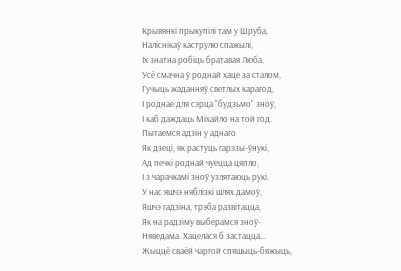Крывянкі прыкупілі там у Шруба,
Наліснікаў каструлю спажылі,
Іх знатна робіць братавая Люба.
Усё смачна ў роднай хаце за сталом,
Гучыць жаданняў светлых карагод,
І роднае для сэрца “будзьмо” зноў,
І каб даждаць Міхайло на той год.
Пытаемся адзін у аднаго
Як дзеці, як растуць гарэзы-ўнукі,
Ад печкі роднай чуецца цяпло,
І з чарачкамі зноў узлятаюць рукі.
У нас яшчэ няблізкі шлях дамоў,
Яшчэ гадзіна, трэба развітацца,
Як на радзіму выберамся зноў-
Няведама. Хацелася б застацца…
Жыццё сваёй чаргой спяшыць-бяжыць,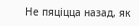Не пяціцца назад, як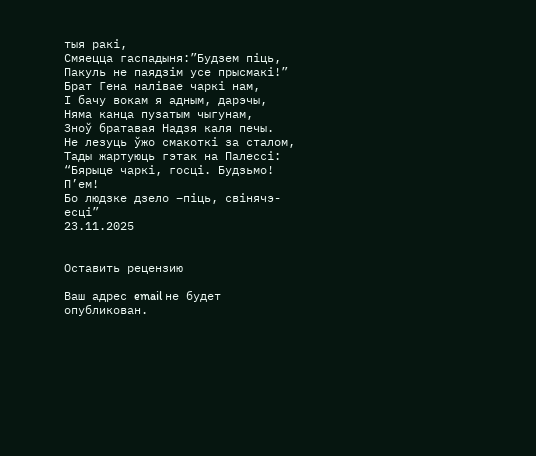тыя ракі,
Смяецца гаспадыня:”Будзем піць,
Пакуль не паядзім усе прысмакі!”
Брат Гена налівае чаркі нам,
І бачу вокам я адным, дарэчы,
Няма канца пузатым чыгунам,
Зноў братавая Надзя каля печы.
Не лезуць ўжо смакоткі за сталом,
Тады жартуюць гэтак на Палессі:
“Бярыце чаркі, госці. Будзьмо! П’ем!
Бо людзке дзело –піць, свінячэ-есці”
23.11.2025


Оставить рецензию

Ваш адрес email не будет опубликован.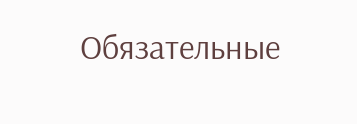Обязательные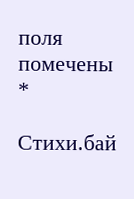поля помечены *

Стихи.бай